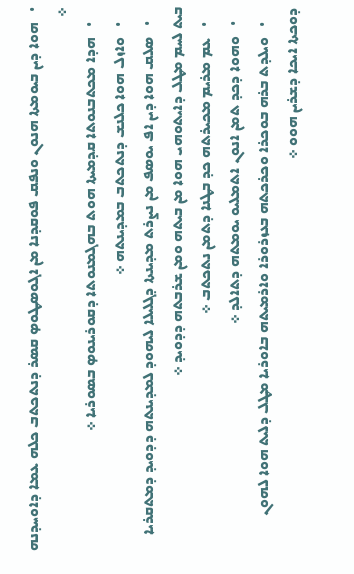•   ܗܘܐ ܕܝܢ ܒܝܘܡܬܐ ܗܢܘܢ ܘܢܦܩ ܦܘܩܕܢܐ ܡܢ ܐܓܘܤܛܘܤ ܩܤܪ ܕܢܬܟܬܒ ܟܠܗ ܥܡܐ ܕܐܘܚܕܢܗ ܀
    •   ܗܕܐ ܡܟܬܒܢܘܬܐ ܩܕܡܝܬܐ ܗܘܬ ܒܗܓܡܢܘܬܐ ܕܩܘܪܝܢܘܤ ܒܤܘܪܝܐ ܀
    •   ܘܐܙܠ ܗܘܐ ܟܠܢܫ ܕܢܬܟܬܒ ܒܡܕܝܢܬܗ ܀
    •   ܤܠܩ ܗܘܐ ܕܝܢ ܐܦ ܝܘܤܦ ܡܢ ܢܨܪܬ ܡܕܝܢܬܐ ܕܓܠܝܠܐ ܠܝܗܘܕ ܠܡܕܝܢܬܗ ܕܕܘܝܕ ܕܡܬܩܪܝܐ ܒܝܬ ܠܚܡ ܡܛܠ ܕܐܝܬܘܗܝ ܗܘܐ ܡܢ ܒܝܬܗ ܘܡܢ ܫܪܒܬܗ ܕܕܘܝܕ ܀
    •   ܥܡ ܡܪܝܡ ܡܟܝܪܬܗ ܟܕ ܒܛܢܐ ܕܬܡܢ ܢܬܟܬܒ ܀
    •   ܘܗܘܐ ܕܟܕ ܬܡܢ ܐܢܘܢ ܐܬܡܠܝܘ ܝܘܡܬܗ ܕܬܐܠܕ ܀
    •   ܘܝܠܕܬ ܒܪܗ ܒܘܟܪܐ ܘܟܪܟܬܗ ܒܥܙܪܘܪܐ ܘܐܪܡܝܬܗ ܒܐܘܪܝܐ ܡܛܠ ܕܠܝܬ ܗܘܐ ܠܗܘܢ ܕܘܟܬܐ ܐܝܟܐ ܕܫܪܝܢ ܗܘܘ ܀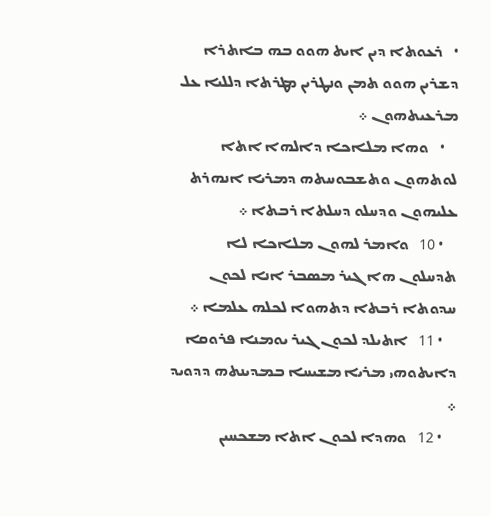•   ܪܥܘܬܐ ܕܝܢ ܐܝܬ ܗܘܘ ܒܗ ܒܐܬܪܐ ܕܫܪܝܢ ܗܘܘ ܬܡܢ ܘܢܛܪܝܢ ܡܛܪܬܐ ܕܠܠܝܐ ܥܠ ܡܪܥܝܬܗܘܢ ܀
    •   ܘܗܐ ܡܠܐܟܐ ܕܐܠܗܐ ܐܬܐ ܠܘܬܗܘܢ ܘܬܫܒܘܚܬܗ ܕܡܪܝܐ ܐܢܗܪܬ ܥܠܝܗܘܢ ܘܕܚܠܘ ܕܚܠܬܐ ܪܒܬܐ ܀
    • 10   ܘܐܡܪ ܠܗܘܢ ܡܠܐܟܐ ܠܐ ܬܕܚܠܘܢ ܗܐ ܓܝܪ ܡܤܒܪ ܐܢܐ ܠܟܘܢ ܚܕܘܬܐ ܪܒܬܐ ܕܬܗܘܐ ܠܟܠܗ ܥܠܡܐ ܀
    • 11   ܐܬܝܠܕ ܠܟܘܢ ܓܝܪ ܝܘܡܢܐ ܦܪܘܩܐ ܕܐܝܬܘܗܝ ܡܪܝܐ ܡܫܝܚܐ ܒܡܕܝܢܬܗ ܕܕܘܝܕ ܀
    • 12   ܘܗܕܐ ܠܟܘܢ ܐܬܐ ܡܫܟܚܝܢ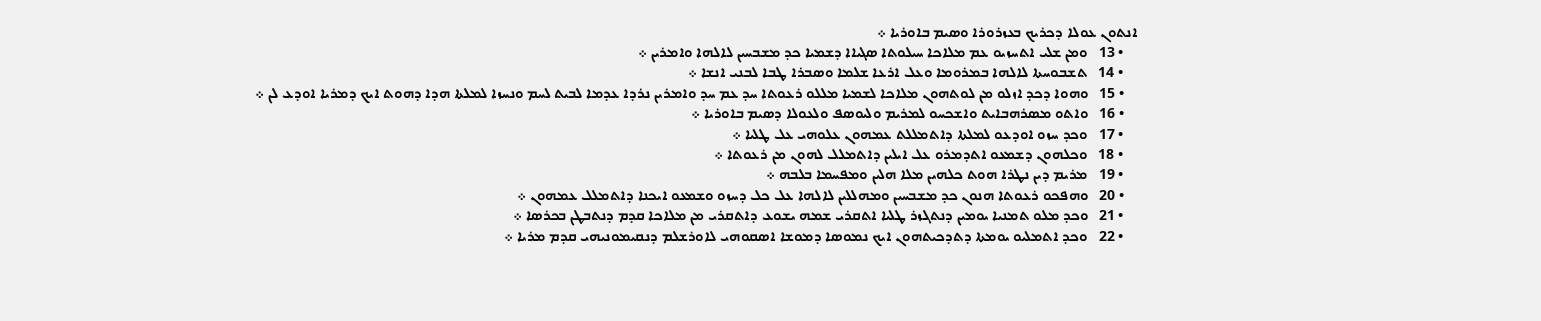ܐܢܬܘܢ ܥܘܠܐ ܕܟܪܝܟ ܒܥܙܪܘܪܐ ܘܤܝܡ ܒܐܘܪܝܐ ܀
    • 13   ܘܡܢ ܫܠܝ ܐܬܚܙܝܘ ܥܡ ܡܠܐܟܐ ܚܝܠܘܬܐ ܤܓܝܐܐ ܕܫܡܝܐ ܟܕ ܡܫܒܚܝܢ ܠܐܠܗܐ ܘܐܡܪܝܢ ܀
    • 14   ܬܫܒܘܚܬܐ ܠܐܠܗܐ ܒܡܪܘܡܐ ܘܥܠ ܐܪܥܐ ܫܠܡܐ ܘܤܒܪܐ ܛܒܐ ܠܒܢܝ ܐܢܫܐ ܀
    • 15   ܘܗܘܐ ܕܟܕ ܐܙܠܘ ܡܢ ܠܘܬܗܘܢ ܡܠܐܟܐ ܠܫܡܝܐ ܡܠܠܘ ܪܥܘܬܐ ܚܕ ܥܡ ܚܕ ܘܐܡܪܝܢ ܢܪܕܐ ܥܕܡܐ ܠܒܝܬ ܠܚܡ ܘܢܚܙܐ ܠܡܠܬܐ ܗܕܐ ܕܗܘܬ ܐܝܟ ܕܡܪܝܐ ܐܘܕܥ ܠܢ ܀
    • 16   ܘܐܬܘ ܡܤܪܗܒܐܝܬ ܘܐܫܟܚܘ ܠܡܪܝܡ ܘܠܝܘܤܦ ܘܠܥܘܠܐ ܕܤܝܡ ܒܐܘܪܝܐ ܀
    • 17   ܘܟܕ ܚܙܘ ܐܘܕܥܘ ܠܡܠܬܐ ܕܐܬܡܠܠܬ ܥܡܗܘܢ ܥܠܘܗܝ ܥܠ ܛܠܝܐ ܀
    • 18   ܘܟܠܗܘܢ ܕܫܡܥܘ ܐܬܕܡܪܘ ܥܠ ܐܝܠܝܢ ܕܐܬܡܠܠ ܠܗܘܢ ܡܢ ܪܥܘܬܐ ܀
    • 19   ܡܪܝܡ ܕܝܢ ܢܛܪܐ ܗܘܬ ܟܠܗܝܢ ܡܠܐ ܗܠܝܢ ܘܡܦܚܡܐ ܒܠܒܗ ܀
    • 20   ܘܗܦܟܘ ܪܥܘܬܐ ܗܢܘܢ ܟܕ ܡܫܒܚܝܢ ܘܡܗܠܠܝܢ ܠܐܠܗܐ ܥܠ ܟܠ ܕܚܙܘ ܘܫܡܥܘ ܐܝܟܢܐ ܕܐܬܡܠܠ ܥܡܗܘܢ ܀
    • 21   ܘܟܕ ܡܠܘ ܬܡܢܝܐ ܝܘܡܝܢ ܕܢܬܓܙܪ ܛܠܝܐ ܐܬܩܪܝ ܫܡܗ ܝܫܘܥ ܕܐܬܩܪܝ ܡܢ ܡܠܐܟܐ ܩܕܡ ܕܢܬܒܛܢ ܒܟܪܤܐ ܀
    • 22   ܘܟܕ ܐܬܡܠܝܘ ܝܘܡܬܐ ܕܬܕܟܝܬܗܘܢ ܐܝܟ ܢܡܘܤܐ ܕܡܘܫܐ ܐܤܩܘܗܝ ܠܐܘܪܫܠܡ ܕܢܩܝܡܘܢܝܗܝ ܩܕܡ ܡܪܝܐ ܀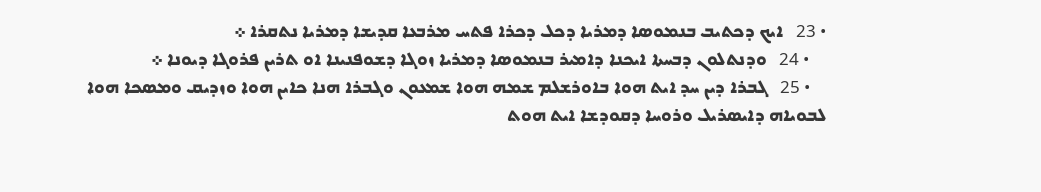• 23   ܐܝܟ ܕܟܬܝܒ ܒܢܡܘܤܐ ܕܡܪܝܐ ܕܟܠ ܕܟܪܐ ܦܬܚ ܡܪܒܥܐ ܩܕܝܫܐ ܕܡܪܝܐ ܢܬܩܪܐ ܀
    • 24   ܘܕܢܬܠܘܢ ܕܒܚܬܐ ܐܝܟܢܐ ܕܐܡܝܪ ܒܢܡܘܤܐ ܕܡܪܝܐ ܙܘܓܐ ܕܫܘܦܢܝܢܐ ܐܘ ܬܪܝܢ ܦܪܘܓܐ ܕܝܘܢܐ ܀
    • 25   ܓܒܪܐ ܕܝܢ ܚܕ ܐܝܬ ܗܘܐ ܒܐܘܪܫܠܡ ܫܡܗ ܗܘܐ ܫܡܥܘܢ ܘܓܒܪܐ ܗܢܐ ܟܐܝܢ ܗܘܐ ܘܙܕܝܩ ܘܡܤܟܐ ܗܘܐ ܠܒܘܝܐܗ ܕܐܝܤܪܝܠ ܘܪܘܚܐ ܕܩܘܕܫܐ ܐܝܬ ܗܘܬ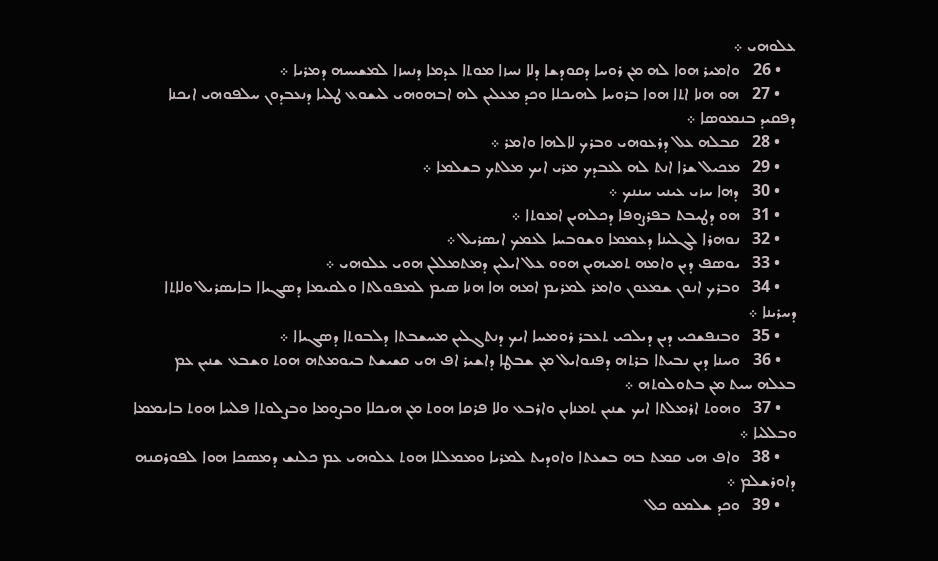ܥܠܘܗܝ ܀
    • 26   ܘܐܡܝܪ ܗܘܐ ܠܗ ܡܢ ܪܘܚܐ ܕܩܘܕܫܐ ܕܠܐ ܢܚܙܐ ܡܘܬܐ ܥܕܡܐ ܕܢܚܙܐ ܠܡܫܝܚܗ ܕܡܪܝܐ ܀
    • 27   ܗܘ ܗܢܐ ܐܬܐ ܗܘܐ ܒܪܘܚܐ ܠܗܝܟܠܐ ܘܟܕ ܡܥܠܝܢ ܠܗ ܐܒܗܘܗܝ ܠܝܫܘܥ ܛܠܝܐ ܕܢܥܒܕܘܢ ܚܠܦܘܗܝ ܐܝܟܢܐ ܕܦܩܝܕ ܒܢܡܘܤܐ ܀
    • 28   ܩܒܠܗ ܥܠ ܕܪܥܘܗܝ ܘܒܪܟ ܠܐܠܗܐ ܘܐܡܪ ܀
    • 29   ܡܟܝܠ ܫܪܐ ܐܢܬ ܠܗ ܠܥܒܕܟ ܡܪܝ ܐܝܟ ܡܠܬܟ ܒܫܠܡܐ ܀
    • 30   ܕܗܐ ܚܙܝ ܥܝܢܝ ܚܢܢܟ ܀
    • 31   ܗܘ ܕܛܝܒܬ ܒܦܪܨܘܦܐ ܕܟܠܗܝܢ ܐܡܘܬܐ ܀
    • 32   ܢܘܗܪܐ ܠܓܠܝܢܐ ܕܥܡܡܐ ܘܫܘܒܚܐ ܠܥܡܟ ܐܝܤܪܝܠ ܀
    • 33   ܝܘܤܦ ܕܝܢ ܘܐܡܗ ܬܡܝܗܝܢ ܗܘܘ ܥܠ ܐܝܠܝܢ ܕܡܬܡܠܠܢ ܗܘܝ ܥܠܘܗܝ ܀
    • 34   ܘܒܪܟ ܐܢܘܢ ܫܡܥܘܢ ܘܐܡܪ ܠܡܪܝܡ ܐܡܗ ܗܐ ܗܢܐ ܤܝܡ ܠܡܦܘܠܬܐ ܘܠܩܝܡܐ ܕܤܓܝܐܐ ܒܐܝܤܪܝܠ ܘܠܐܬܐ ܕܚܪܝܢܐ ܀
    • 35   ܘܒܢܦܫܟܝ ܕܝܢ ܕܝܠܟܝ ܬܥܒܪ ܪܘܡܚܐ ܐܝܟ ܕܢܬܓܠܝܢ ܡܚܫܒܬܐ ܕܠܒܘܬܐ ܕܤܓܝܐܐ ܀
    • 36   ܘܚܢܐ ܕܝܢ ܢܒܝܬܐ ܒܪܬܗ ܕܦܢܘܐܝܠ ܡܢ ܫܒܛܐ ܕܐܫܝܪ ܐܦ ܗܝ ܩܫܝܫܬ ܒܝܘܡܬܗ ܗܘܬ ܘܫܒܥ ܫܢܝܢ ܥܡ ܒܥܠܗ ܚܝܬ ܡܢ ܒܬܘܠܘܬܗ ܀
    • 37   ܘܗܘܬ ܐܪܡܠܬܐ ܐܝܟ ܫܢܝܢ ܬܡܢܐܝܢ ܘܐܪܒܥ ܘܠܐ ܦܪܩܐ ܗܘܬ ܡܢ ܗܝܟܠܐ ܘܒܨܘܡܐ ܘܒܨܠܘܬܐ ܦܠܚܐ ܗܘܬ ܒܐܝܡܡܐ ܘܒܠܠܝܐ ܀
    • 38   ܘܐܦ ܗܝ ܩܡܬ ܒܗ ܒܫܥܬܐ ܘܐܘܕܝܬ ܠܡܪܝܐ ܘܡܡܠܠܐ ܗܘܬ ܥܠܘܗܝ ܥܡ ܟܠܢܫ ܕܡܤܟܐ ܗܘܐ ܠܦܘܪܩܢܗ ܕܐܘܪܫܠܡ ܀
    • 39   ܘܟܕ ܫܠܡܘ ܟܠ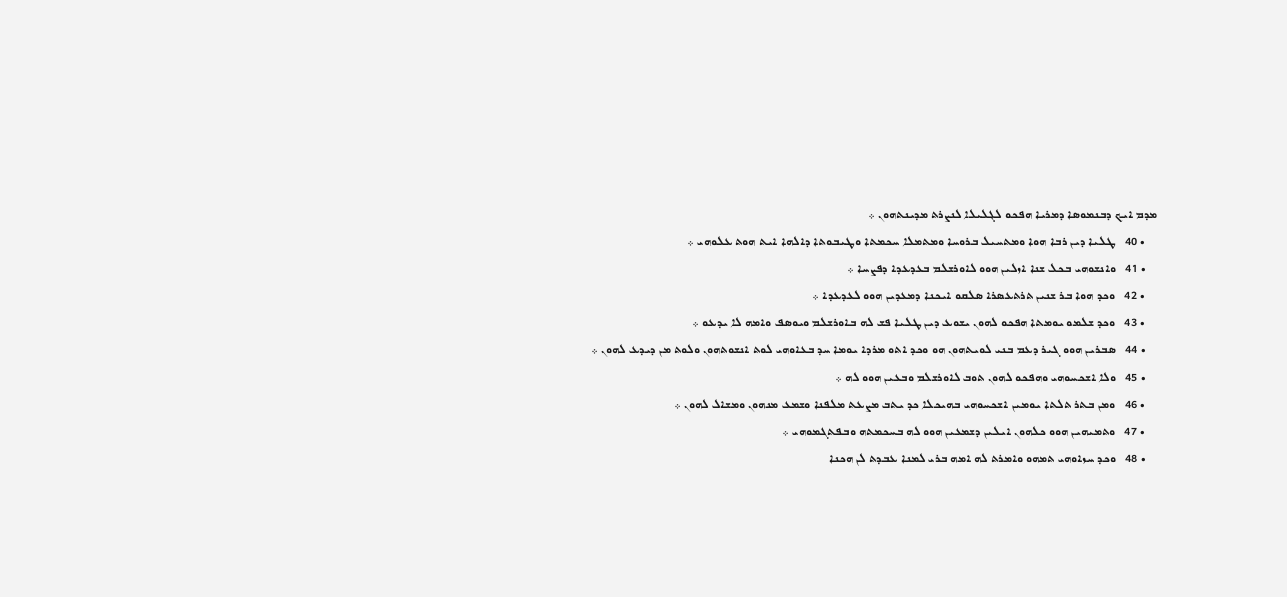ܡܕܡ ܐܝܟ ܕܒܢܡܘܤܐ ܕܡܪܝܐ ܗܦܟܘ ܠܓܠܝܠܐ ܠܢܨܪܬ ܡܕܝܢܬܗܘܢ ܀
    • 40   ܛܠܝܐ ܕܝܢ ܪܒܐ ܗܘܐ ܘܡܬܚܝܠ ܒܪܘܚܐ ܘܡܬܡܠܐ ܚܟܡܬܐ ܘܛܝܒܘܬܐ ܕܐܠܗܐ ܐܝܬ ܗܘܬ ܥܠܘܗܝ ܀
    • 41   ܘܐܢܫܘܗܝ ܒܟܠ ܫܢܐ ܐܙܠܝܢ ܗܘܘ ܠܐܘܪܫܠܡ ܒܥܕܥܕܐ ܕܦܨܚܐ ܀
    • 42   ܘܟܕ ܗܘܐ ܒܪ ܫܢܝܢ ܬܪܬܥܤܪܐ ܤܠܩܘ ܐܝܟܢܐ ܕܡܥܕܝܢ ܗܘܘ ܠܥܕܥܕܐ ܀
    • 43   ܘܟܕ ܫܠܡܘ ܝܘܡܬܐ ܗܦܟܘ ܠܗܘܢ ܝܫܘܥ ܕܝܢ ܛܠܝܐ ܦܫ ܠܗ ܒܐܘܪܫܠܡ ܘܝܘܤܦ ܘܐܡܗ ܠܐ ܝܕܥܘ ܀
    • 44   ܤܒܪܝܢ ܗܘܘ ܓܝܪ ܕܥܡ ܒܢܝ ܠܘܝܬܗܘܢ ܗܘ ܘܟܕ ܐܬܘ ܡܪܕܐ ܝܘܡܐ ܚܕ ܒܥܐܘܗܝ ܠܘܬ ܐܢܫܘܬܗܘܢ ܘܠܘܬ ܡܢ ܕܝܕܥ ܠܗܘܢ ܀
    • 45   ܘܠܐ ܐܫܟܚܘܗܝ ܘܗܦܟܘ ܠܗܘܢ ܬܘܒ ܠܐܘܪܫܠܡ ܘܒܥܝܢ ܗܘܘ ܠܗ ܀
    • 46   ܘܡܢ ܒܬܪ ܬܠܬܐ ܝܘܡܝܢ ܐܫܟܚܘܗܝ ܒܗܝܟܠܐ ܟܕ ܝܬܒ ܡܨܥܬ ܡܠܦܢܐ ܘܫܡܥ ܡܢܗܘܢ ܘܡܫܐܠ ܠܗܘܢ ܀
    • 47   ܘܬܡܝܗܝܢ ܗܘܘ ܟܠܗܘܢ ܐܝܠܝܢ ܕܫܡܥܝܢ ܗܘܘ ܠܗ ܒܚܟܡܬܗ ܘܒܦܬܓܡܘܗܝ ܀
    • 48   ܘܟܕ ܚܙܐܘܗܝ ܬܡܗܘ ܘܐܡܪܬ ܠܗ ܐܡܗ ܒܪܝ ܠܡܢܐ ܥܒܕܬ ܠܢ ܗܟܢܐ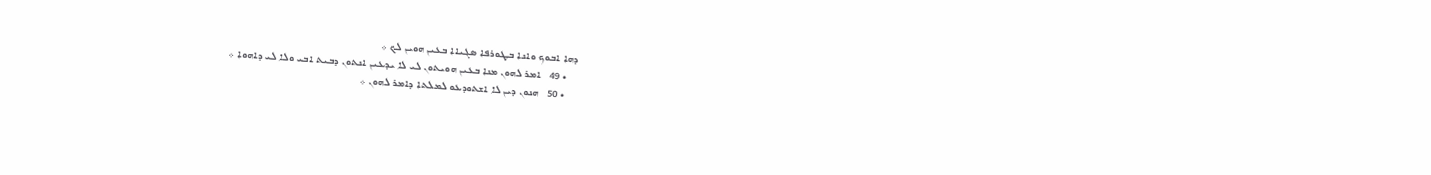ܕܗܐ ܐܒܘܟ ܘܐܢܐ ܒܛܘܪܦܐ ܤܓܝܐܐ ܒܥܝܢ ܗܘܝܢ ܠܟ ܀
    • 49   ܐܡܪ ܠܗܘܢ ܡܢܐ ܒܥܝܢ ܗܘܝܬܘܢ ܠܝ ܠܐ ܝܕܥܝܢ ܐܢܬܘܢ ܕܒܝܬ ܐܒܝ ܘܠܐ ܠܝ ܕܐܗܘܐ ܀
    • 50   ܗܢܘܢ ܕܝܢ ܠܐ ܐܫܬܘܕܥܘ ܠܡܠܬܐ ܕܐܡܪ ܠܗܘܢ ܀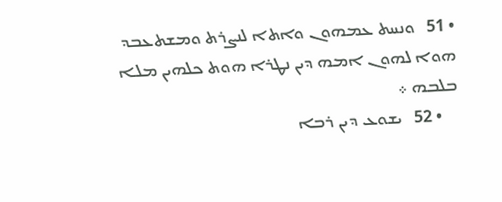• 51   ܘܢܚܬ ܥܡܗܘܢ ܘܐܬܐ ܠܢܨܪܬ ܘܡܫܬܥܒܕ ܗܘܐ ܠܗܘܢ ܐܡܗ ܕܝܢ ܢܛܪܐ ܗܘܬ ܟܠܗܝܢ ܡܠܐ ܒܠܒܗ ܀
    • 52   ܝܫܘܥ ܕܝܢ ܪܒܐ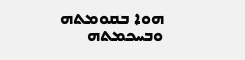ܗܘܐ ܒܩܘܡܬܗ ܘܒܚܟܡܬܗ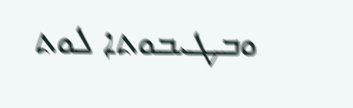ܘܒܛܝܒܘܬܐ ܠܘܬ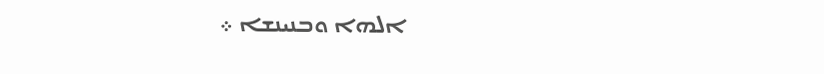ܐܠܗܐ ܘܒܢܝܢܫܐ ܀